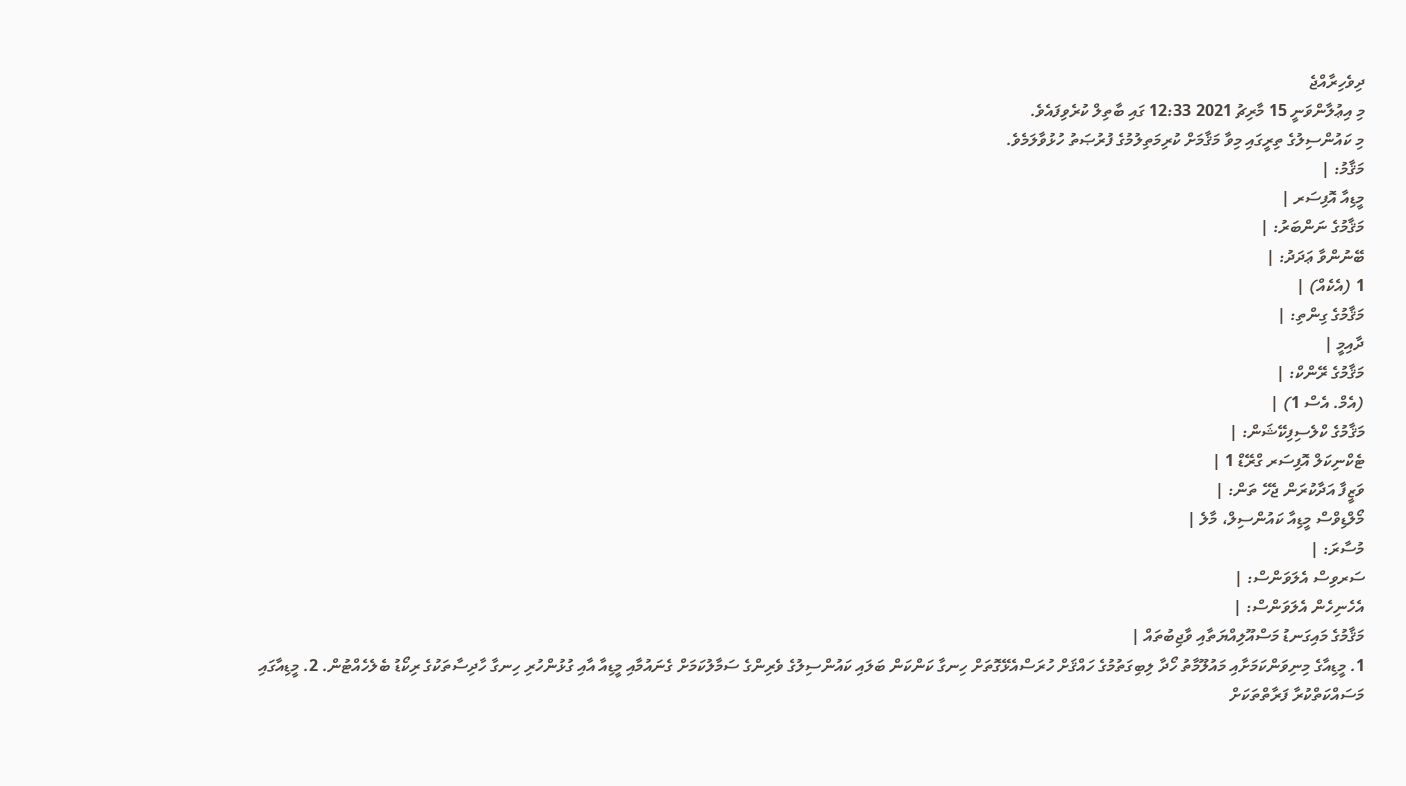ދިވެހިރާއްޖެ
މި އިޢުލާންވަނީ 15 މާރިޗު 2021 12:33 ގައި ބާތިލް ކުރެވިފައެވެ.
މި ކައުންސިލުގެ ތިރީގައި މިވާ މަޤާމަށް ކުރިމަތިލުމުގެ ފުރުޞަތު ހުޅުވާލަމެވެ.
މަޤާމު: |
މީޑިއާ އޮފިސަރ |
މަޤާމުގެ ނަންބަރު: |
ބޭނުންވާ ޢަދަދު: |
1 (އެކެއް) |
މަޤާމުގެ ގިންތި: |
ދާއިމީ |
މަޤާމުގެ ރޭންކް: |
(އެމް. އެސް 1) |
މަޤާމުގެ ކްލެސިފިކޭޝަން: |
ޓެކްނިކަލް އޮފިސަރ ގްރޭޑް 1 |
ވަޒީފާ އަދާކުރަން ޖެހޭ ތަން: |
މޯލްޑިވްސް މީޑިއާ ކައުންސިލް، މާލެ |
މުސާރަ: |
ސަރވިސް އެލަވަންސް: |
އެހެނިހެން އެލަވަންސް: |
މަޤާމުގެ މައިގަނޑު މަސްއޫލިއްޔަތާއި ވާޖިބުތައް |
1. މީޑިއާގެ މިނިވަންކަމަށާއި މައުލޫމާތު ހޯދާ ލިބިގަތުމުގެ ހައްޤަށް ހުރަސްއެޅޭގޮތަށް ހިނގާ ކަންކަން ބަލައި ކައުންސިލުގެ ވެރިންގެ ސަމާލުކަމަށް ގެނައުމާއި މީޑިއާ އާއި ގުޅުންހުރި ހިނގާ ހާދިސާތަކުގެ ރިކޯޑު ބެލެހެއްޓުން. 2. މީޑިއާގައި މަސައްކަތްކުރާ ފަރާތްތަކަށް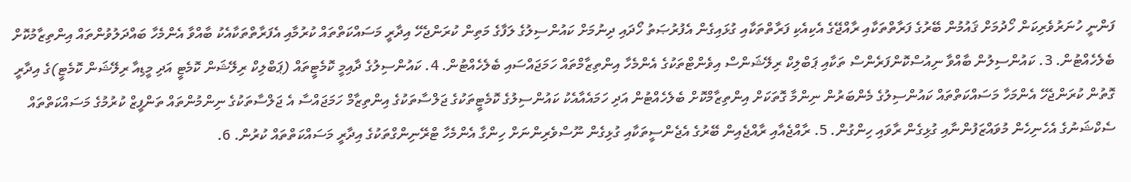ފަންނީ ހުނަރުވެރިކަން ހޯދުމަށް ޤައުމުން ބޭރުގެ ފަރާތްތަކާއި ރާއްޖޭގެ އެކިއެކި ފަރާތްތަކާއި ގުޅައިގެން އެފުރުޞަތު ހޯދައި ދިނުމަށް ކައުންސިލުގެ ލަފާގެ މަތިން ކުރަންޖެހޭ އިދާރީ މަސައްކަތްތައް ކުރުމާއި އެފަރާތްތަކާއެކު ބާއްވާ އެންމެހާ ބައްދަލުވުންތައް އިންތިޒާމުކޮށް ބެލެހެއްޓުން. 3. ކައުންސިލުން ބާއްވާ ނިއުސްކޮންފަރެންސް ތަކާއި ޕަބްލިކް ރިލޭޝަންސް އިވެންޓްތަކުގެ އެންމެހާ އިންތިޒާމްތައް ހަމަޖައްސައި ބެލެހެއްޓުން. 4. ކައުންސިލުގެ ދާއިމީ ކޮމެޓީތައް (ޕަބްލިކް ރިލޭޝަން ކޮމެޓީ އަދި މީޑިއާ ރިލޭޝަން ކޮމެޓީ)ގެ އިދާރީ ގޮތުން ކުރަންޖެހޭ އެންމަހާ މަސައްކަތްތައް ކައުންސިލުގެ މެންބަރުން ނިންމާ ގޮތަކަށް އިންތިޒާމްކޮށް ބެލެހެއްޓުން އަދި ހަމައެއާއެކު ކައުންސިލުގެ ކޮމެޓީތަކުގެ ޖަލްސާތަކުގެ އިންތިޒާމް ހަމަޖައްސާ އެ ޖަލްސާތަކުގެ ނިންމުންތައް ތަންފީޒް ކުރުމުގެ މަސައްކަތްތައް ސެކްޝަނުގެ އެހެނިހެން މުވައްޒަފުންނާއި ގުޅިގެން ރާވައި ހިންގުން. 5. ރާއްޖެއާއި ރާއްޖެއިން ބޭރުގެ އެޖެންސީތަކާއި ގުޅިގެން ނޫސްވެރިންނަށް ހިންގާ އެންމެހާ ޓްރޭނިންގްތަކުގެ އިދާރީ މަސައްކަތްތައް ކުރުން. 6.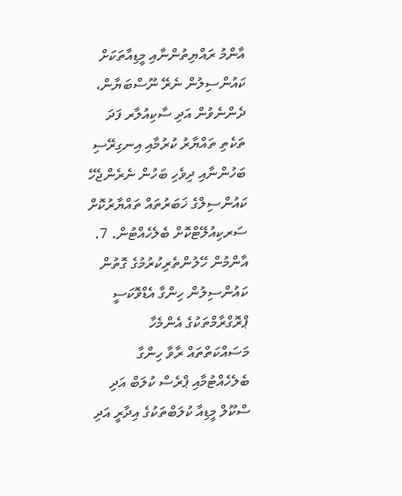އާންމު ރައްޔިތުންނާއި މީޑިއާތަކަށް ކައުންސިލުން ނެރޭ ނޫސްބަޔާން، ދެންނެވުން އަދި ސާކިއުލާރ ފަދަ ތަކެތި ތައްޔާރު ކުރުމާއި އިނގިރޭސި ބަހުންނާއި ދިވެހި ބަހުން ނެރެންޖެހޭ ކައުންސިލްގެ ޚަބަރުތައް ތައްޔާރުކޮށް ސަރކިއުލޭޓްކޮށް ބެލެހެއްޓުން. 7. އާންމުން ހޭލުންތެރިކުރުމުގެ ގޮތުން ކައުންސިލުން ހިންގާ އެޑްވޮކަސީ ޕްރޮގްރާމްތަކުގެ އެންމެހާ މަސައްކަތްތައް ރާވާ ހިންގާ ބެލެހެއްޓުމާއި ޕްރެސް ކުލަބް އަދި ސްކޫލް މީޑިއާ ކުލަބްތަކުގެ އިދާރީ އަދި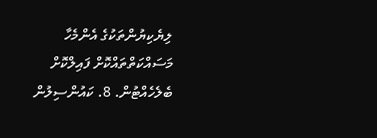ލިޔެކިޔުންތަކުގެ އެންމެހާ މަސައްކަތްތައްކޮށް ފައިލްކޮށް ބެލެހެއްޓުން. 8. ކައުންސިލުން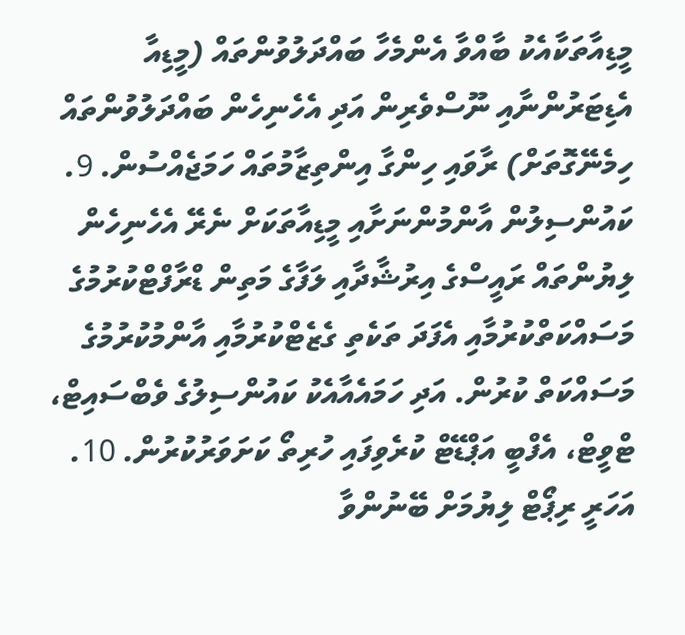މީޑިއާތަކާއެކު ބާއްވާ އެންމެހާ ބައްދަލުވުންތައް (މީޑިއާ އެޑިޓަރުންނާއި ނޫސްވެރިން އަދި އެހެނިހެން ބައްދަލުވުންތައް ހިމެނޭގޮތަށް) ރާވައި ހިންގާ އިންތިޒާމުތައް ހަމަޖެއްސުން. 9. ކައުންސިލުން އާންމުންނަށާއި މީޑިއާތަކަށް ނެރޭ އެހެނިހެން ލިޔުންތައް ރައީސްގެ އިރުޝާދާއި ލަފާގެ މަތިން ޑްރާފްޓްކުރުމުގެ މަސައްކަތްކުރުމާއި އެފަދަ ތަކެތި ގެޒެޓްކުރުމާއި އާންމުކުރުމުގެ މަސައްކަތް ކުރުން. އަދި ހަމައެއާއެކު ކައުންސިލުގެ ވެބްސައިޓް، ޓްވީޓް، އެފްބީ އަޕްޑޭޓް ކުރެވިފައި ހުރިތޯ ކަށަވަރުކުރުން. 10. އަހަރީ ރިޕޯޓް ލިޔުމަށް ބޭނުންވާ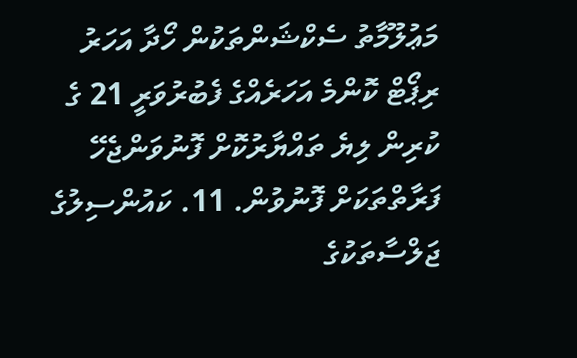މަޢުލޫމާތު ސެކްޝަންތަކުން ހޯދާ އަހަރު ރިޕޯޓް ކޮންމެ އަހަރެއްގެ ފެބުރުވަރީ 21 ގެ ކުރިން ލިޔެ ތައްޔާރުކޮށް ފޮނުވަންޖެހޭ ފަރާތްތަކަށް ފޮނުވުން. 11. ކައުންސިލުގެ ޖަލްސާތަކުގެ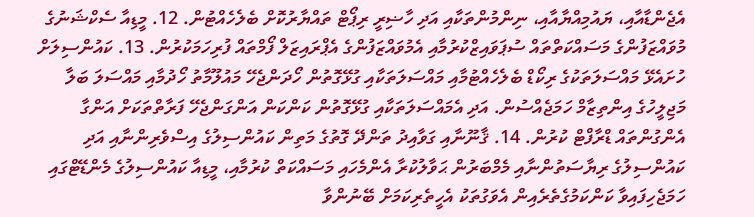އެޖެންޑާއާއި، ޔައުމިއްޔާއާއި، ނިންމުންތަކާއި އަދި ހާޟިރީ ރިޕޯޓް ތައްޔާރުކޮށް ބެލެހެއްޓުން. 12. މީޑިއާ ސެކްޝަނުގެ މުވައްޒަފުންގެ މަސައްކަތްތައް ސުޕަވައިޒްކުރުމާއި އެމުވައްޒަފުންގެ އެޕްރައިޒަލް ފޯމްތައް ފުރިހަމަކުރުން. 13. ކައުންސިލަށް ހުށައެޅޭ މައްސަލަތަކުގެ ރިކޯޑް ބެލެހެއްޓުމާއި މައްސަލަތަކާއި ގުޅޭގޮތުން ހޯދަންޖެހޭ މައުލޫމާތު ހޯދުމާއި މައްސަލަ ބަލާ މަޖިލީހުގެ އިންތިޒާމް ހަމަޖެއްސުން. އަދި އެމައްސަލަތަކާއި ގުޅޭގޮތުން ކަންކަން އަންގަންޖެހޭ ފަރާތްތަކަށް އަންގާ އެންގުންތައް ޑްރާފްޓް ކުރުން. 14. ޤާނޫނާއި ގަވާއިދު ތަންދޭ ގޮތުގެ މަތިން ކައުންސިލުގެ އިސްވެރިންނާއި އަދި ކައުންސިލުގެ ރިޔާސަތުންނާއި މެމްބަރުން ޙަވާލުކުރާ އެންމެހައި މަސައްކަތް ކުރުމާއި، މީޑިއާ ކައުންސިލުގެ މެންޑޭޓްގައި ހަމަޖެހިފައިވާ ކަންކަމުގެތެރެއިން އެވަގުތަކު އެހީތެރިކަމަށް ބޭނުންވާ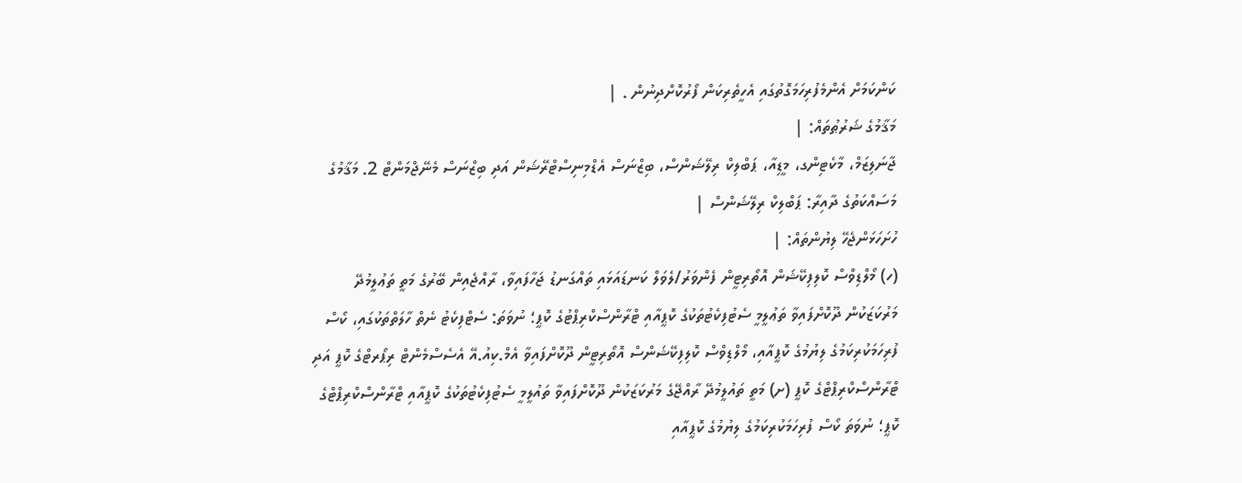ކަންކަމަށް އެންމެފުރިހަމަގޮތުގައި އެހީތެރިކަން ފޯރުކޮށްދިނުން . |
މަޤާމުގެ ޝަރުޠުތައް: |
ޖާނަލިޒަމް، މާކެޓިންގ، މީޑިއާ، ޕަބްލިކް ރިލޭޝަންސް، ބިޒްނަސް އެޑްމިނިސްޓްރޭޝަން އަދި ބިޒްނަސް މެނޭޖްމަންޓް 2. މަޤާމުގެ މަސައްކަތުގެ ދާއިރާ: ޕަބްލިކް ރިލޭޝަންސް |
ހުށަހަޅަންޖެހޭ ލިޔުންތައް: |
(ހ) މޯލްޑިވްސް ކޮލިފިކޭޝަން އޮތޯރިޓީން ފެންވަރު/ލެވަލް ކަނޑައަޅައި ތައްގަނޑު ޖަހާފައިވާ، ރާއްޖެއިން ބޭރުގެ މަތީ ތަޢުލީމުދޭ މަރުކަޒަކުން ދޫކޮށްފައިވާ ތަޢުލީމީ ސެޓުފިކެޓުތަކުގެ ކޮޕީއާއި ޓްރާންސްކްރިޕްޓުގެ ކޮޕީ؛ ނުވަތަ: ސެޓްފިކެޓު ނެތް ހާލަތްތަކުގައި، ކޯސް ފުރިހަމަކުރިކަމުގެ ލިޔުމުގެ ކޮޕީއާއި، މޯލްޑިވްސް ކޮލިފިކޭޝަންސް އޮތޯރިޓީން ދޫކޮށްފައިވާ އެމް.ކިއު.އޭ އެސެސްމެންޓް ރިޕޯރޓްގެ ކޮޕީ އަދި ޓްރާންސްކްރިޕްޓްގެ ކޮޕީ (ށ) މަތީ ތައުލީމުދޭ ރާއްޖޭގެ މަރުކަޒަކުން ދޫކޮށްފައިވާ ތައުލީމީ ސެޓުފިކެޓުތަކުގެ ކޮޕީއާއި ޓްރާންސްކްރިޕްޓްގެ ކޮޕީ؛ ނުވަތަ ކޯސް ފުރިހަމަކުރިކަމުގެ ލިޔުމުގެ ކޮޕީއާއި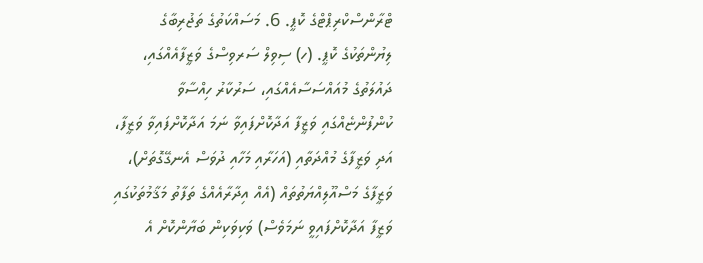ޓްރާންސްކްރިޕްޓްގެ ކޮޕީ. 6. މަސައްކަތުގެ ތަޖުރިބާގެ ލިޔުންތަކުގެ ކޮޕީ. (ހ) ސިވިލް ސަރވިސްގެ ވަޒީފާއެއްގައި، ދައުލަތުގެ މުއައްސަސާއެއްގައި، ސަރުކާރު ހިއްސާވާ ކުންފުންޏެއްގައި ވަޒީފާ އަދާކޮށްފައިވާ ނަމަ އަދާކޮށްފައިވާ ވަޒީފާ، އަދި ވަޒީފާގެ މުއްދަތާއި (އަހަރާއި މަހާއި ދުވަސް އެނގޭގޮތަށް)، ވަޒީފާގެ މަސްއޫލިއްޔަތުތައް (އެއް އިދާރާއެއްގެ ތަފާތު މަޤާމުތަކުގައި ވަޒީފާ އަދާކޮށްފައިވީ ނަމަވެސް) ވަކިވަކިން ބަޔާންކޮށް އެ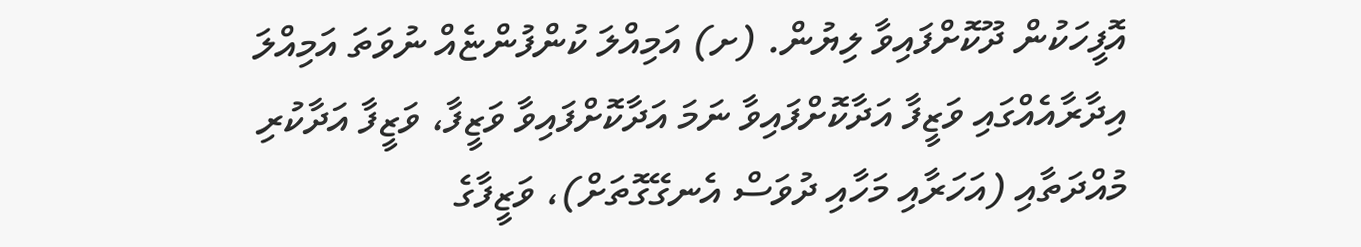އޮފީހަކުން ދޫކޮށްފައިވާ ލިޔުން. (ށ) އަމިއްލަ ކުންފުންޏެއް ނުވަތަ އަމިއްލަ އިދާރާއެއްގައި ވަޒީފާ އަދާކޮށްފައިވާ ނަމަ އަދާކޮށްފައިވާ ވަޒީފާ، ވަޒީފާ އަދާކުރި މުއްދަތާއި (އަހަރާއި މަހާއި ދުވަސް އެނގޭގޮތަށް)، ވަޒީފާގެ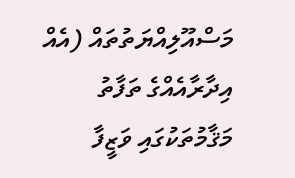މަސްއޫލިއްޔަތުތައް (އެއް އިދާރާއެއްގެ ތަފާތު މަޤާމުތަކުގައި ވަޒީފާ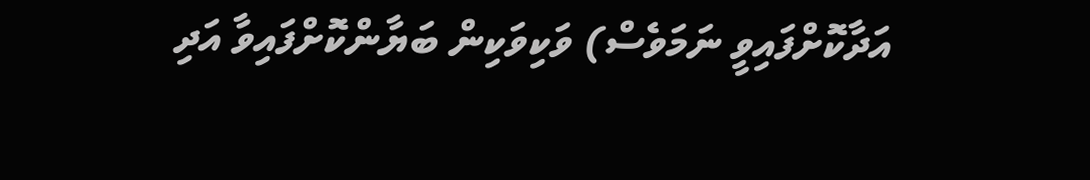އަދާކޮށްފައިވީ ނަމަވެސް) ވަކިވަކިން ބަޔާންކޮށްފައިވާ އަދި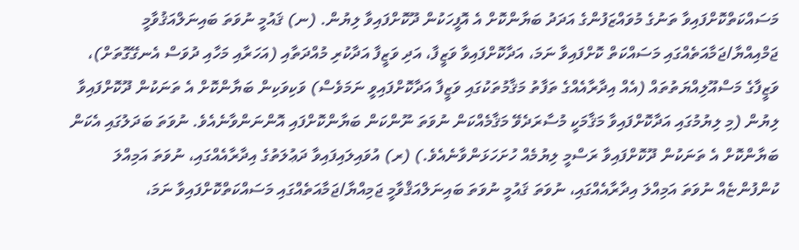މަސައްކަތްކޮށްފައިވާ ތަނުގެ މުވައްޒަފުންގެ އަދަދު ބަޔާންކޮށް އެ އޮފީހަކުން ދޫކޮށްފައިވާ ލިޔުން. (ނ) ޤައުމީ ނުވަތަ ބައިނަލްއަޤުވާމީ ޖަމްއިއްޔާ/ޖަމާއަތެއްގައި މަސައްކަތް ކޮށްފައިވާ ނަމަ، އަދާކޮށްފައިވާ ވަޒީފާ، އަދި ވަޒީފާ އަދާކުރި މުއްދަތާއި (އަހަރާއި މަހާއި ދުވަސް އެނގޭގޮތަށް)، ވަޒީފާގެ މަސްއޫލިއްޔަތުތައް (އެއް އިދާރާއެއްގެ ތަފާތު މަޤާމުތަކުގައި ވަޒީފާ އަދާކޮށްފައިވީ ނަމަވެސް) ވަކިވަކިން ބަޔާންކޮށް އެ ތަނަކުން ދޫކޮށްފައިވާ ލިޔުން (މި ލިޔުމުގައި އަދާކޮށްފައިވާ މަޤާމަކީ މުސާރަދެވޭ މަޤާމެއްކަން ނުވަތަ ނޫންކަން ބަޔާންކޮށްފައި އޮންނަންވާނެއެވެ. ނުވަތަ ބަދަލުގައި އެކަން ބަޔާންކޮށް އެ ތަނަކުން ދޫކޮށްފައިވާ ރަސްމީ ލިޔުމެއް ހުށަހަޅަންވާނެއެވެ.) (ރ) އުވައިލައިފައިވާ ދަޢުލަތުގެ އިދާރާއެއްގައި، ނުވަތަ އަމިއްލަ ކުންފުންޏެއް ނުވަތަ އަމިއްލަ އިދާރާއެއްގައި، ނުވަތަ ޤައުމީ ނުވަތަ ބައިނަލްއަޤްވާމީ ޖަމިއްޔާ/ޖަމާއަތެއްގައި މަސައްކަތްކޮށްފައިވާ ނަމަ،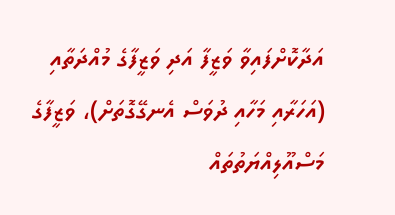އަދާކޮށްފައިވާ ވަޒީފާ އަދި ވަޒީފާގެ މުއްދަތާއި (އަހަރާއި މަހާއި ދުވަސް އެނގޭގޮތަށް)، ވަޒީފާގެ މަސްއޫލިއްޔަތުތައް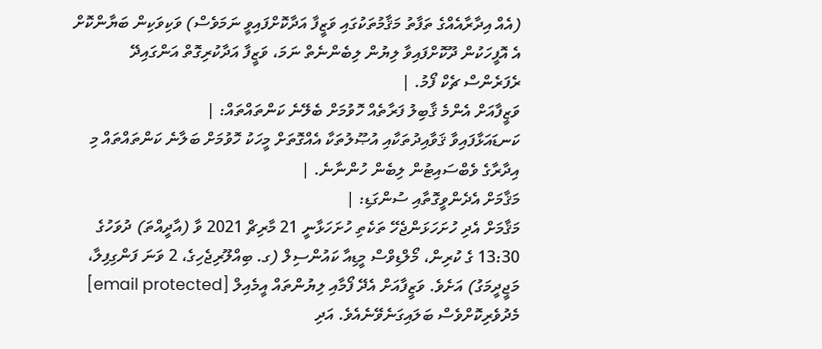(އެއް އިދާރާއެއްގެ ތަފާތު މަޤާމުތަކުގައި ވަޒީފާ އަދާކޮށްފައިވީ ނަމަވެސް) ވަކިވަކިން ބަޔާންކޮށް އެ އޮފީހަކުން ދޫކޮށްފައިވާ ލިޔުން ލިބެންނެތް ނަމަ، ވަޒީފާ އަދާކުރިގޮތް އަންގައިދޭ ރެފަރެންސް ޗެކް ފޯމު. |
ވަޒީފާއަށް އެންމެ ޤާބިލު ފަރާތެއް ހޮވުމަށް ބެލޭނެ ކަންތައްތައް: |
ކަނޑައަޅާފައިވާ ޤަވާއިދުތަކާއި އުޞޫލުތަކާ އެއްގޮތަށް މީހަކު ހޮވުމަށް ބަލާނެ ކަންތައްތައް މި އިދާރާގެ ވެބްސައިޓުން ލިބެން ހުންނާނެ. |
މަޤާމަށް އެދެންވީގޮތާއި ސުންގަޑި: |
މަޤާމަށް އެދި ހުށަހަޅަންޖެހޭ ތަކެތި ހުށަހަޅާނީ 21 މާރިޗް 2021 ވާ (އާދީއްތަ) ދުވަހުގެ 13:30 ގެ ކުރިން، މޯލްޑިވްސް މީޑިއާ ކައުންސިލް (ގ. ބިއްލޫރިޖެހިގެ، 2 ވަނަ ފަންގިފިލާ، މަޖީދީމަގު) އަށެވެ. ވަޒީފާއަށް އެދޭ ފޯމާއި ލިޔުންތައް އީމެއިލް [email protected] މެދުވެރިކޮށްވެސް ބަލައިގަނެވޭނެއެވެ. އަދި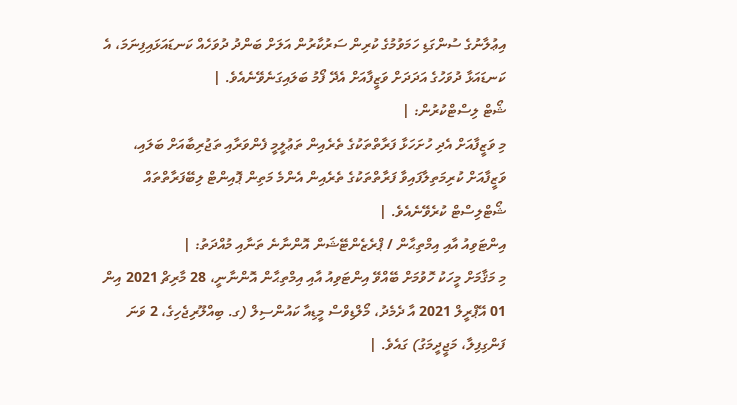އިޢުލާނުގެ ސުންގަޑި ހަމަވުމުގެ ކުރިން ސަރުކާރުން އަލަށް ބަންދު ދުވަހެއް ކަނޑައަޅައިފިނަމަ، އެ ކަނޑައަޅާ ދުވަހުގެ އަދަދަށް ވަޒީފާއަށް އެދޭ ފޯމު ބަލައިގަނެވޭނެއެވެ. |
ޝޯޓް ލިސްޓްކުރުން: |
މި ވަޒީފާއަށް އެދި ހުށަހަޅާ ފަރާތްތަކުގެ ތެރެއިން ތަޢުލީމީ ފެންވަރާއި ތަޖުރިބާއަށް ބަލައި، ވަޒީފާއަށް ކުރިމަތިލާފައިވާ ފަރާތްތަކުގެ ތެރެއިން އެންމެ މަތިން ޕޮއިންޓް ލިބޭފަރާތްތައް ޝޯޓްލިސްޓް ކުރެވޭނެއެވެ. |
އިންޓަވިއު އާއި އިމްތިޙާން / ޕްރެޒެންޓޭޝަން އޮންނާނެ ތަނާއި މުއްދަތު: |
މި މަޤާމަށް މީހަކު ހޮވުމަށް ބޭއްވޭ އިންޓަވިއު އާއި އިމްތިޙާން އޮންނާނީ، 28 މާރިޗް 2021 އިން 01 އޭޕްރީލް 2021 އާ ދެމެދު، މޯލްޑިވްސް މީޑިއާ ކައުންސިލް (ގ. ބިއްލޫރިޖެހިގެ، 2 ވަނަ ފަންގިފިލާ، މަޖީދީމަގު) ގައެވެ. |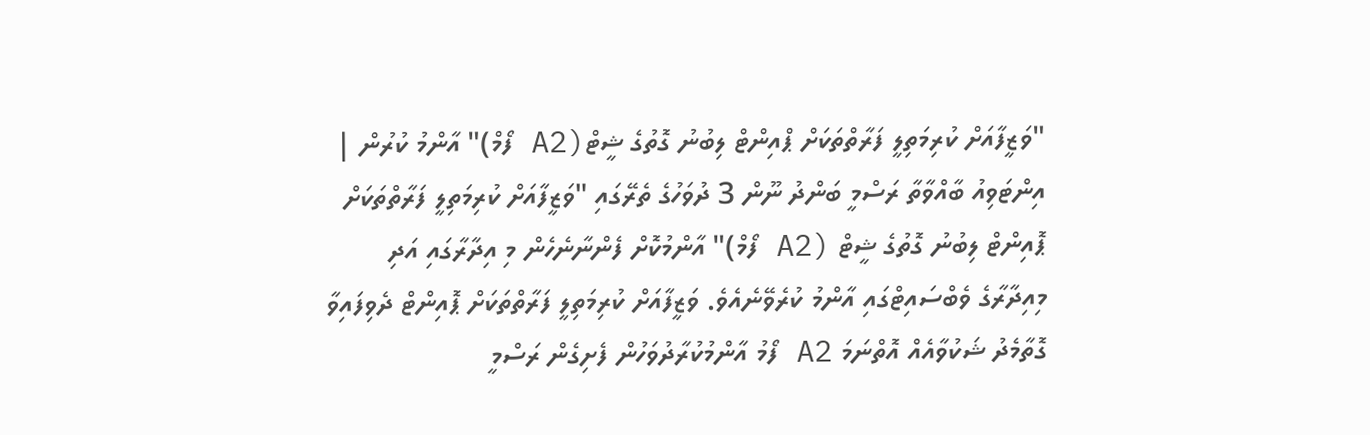"ވަޒީފާއަށް ކުރިމަތިލީ ފަރާތްތަކަށް ޕްއިންޓް ލިބުނު ގޮތުގެ ޝީޓް(A2 ފޯމް)" އާންމު ކުރުން |
އިންޓަވިއު ބާއްވާތާ ރަސްމީ ބަންދު ނޫން 3 ދުވަހުގެ ތެރޭގައި "ވަޒީފާއަށް ކުރިމަތިލީ ފަރާތްތަކަށް ޕޮއިންޓް ލިބުނު ގޮތުގެ ޝީޓް (A2 ފޯމް)" އާންމުކޮށް ފެންނާނެހެން މި އިދާރާގައި އަދި މިއިދާރާގެ ވެބްސައިޓްގައި އާންމު ކުރެވޭނެއެވެ. ވަޒީފާއަށް ކުރިމަތިލީ ފަރާތްތަކަށް ޕޮއިންޓް ދެވިފައިވާ ގޮތާމެދު ޝަކުވާއެއް އޮތްނަމަ A2 ފޯމު އާންމުކުރާދުވަހުން ފެށިގެން ރަސްމީ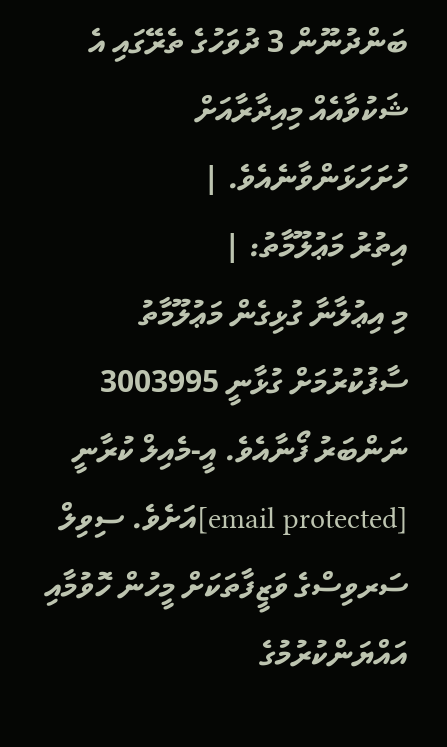ބަންދުނޫން 3 ދުވަހުގެ ތެރޭގައި އެ ޝަކުވާއެއް މިއިދާރާއަށް ހުށަހަޅަންވާނެއެވެ. |
އިތުރު މަޢުލޫމާތު: |
މި އިޢުލާނާ ގުޅިގެން މަޢުލޫމާތު ސާފުކުރުމަށް ގުޅާނީ 3003995 ނަންބަރު ފޯނާއެވެ. އީ-މެއިލް ކުރާނީ [email protected]އަށެވެ. ސިވިލް ސަރވިސްގެ ވަޒީފާތަކަށް މީހުން ހޮވުމާއި އައްޔަންކުރުމުގެ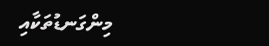މިންގަނޑުތަކާއި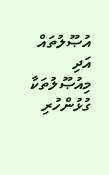އުޞޫލުތައް އަދި މިއުޞޫލުތަކާ ގުޅުންހުރި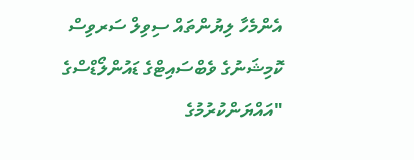އެންމެހާ ލިޔުންތައް ސިވިލް ސަރވިސް ކޮމިޝަނުގެ ވެބްސައިޓްގެ ޑައުންލޯޑްސްގެ "އައްޔަންކުރުމުގެ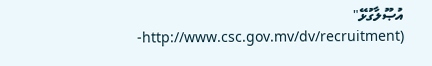އުޞޫލާގުޅޭ" (http://www.csc.gov.mv/dv/recruitment-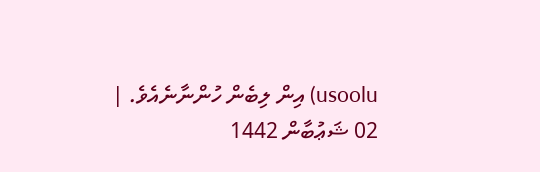usoolu) އިން ލިބެން ހުންނާނެއެވެ. |
02 ޝަޢުބާން 1442